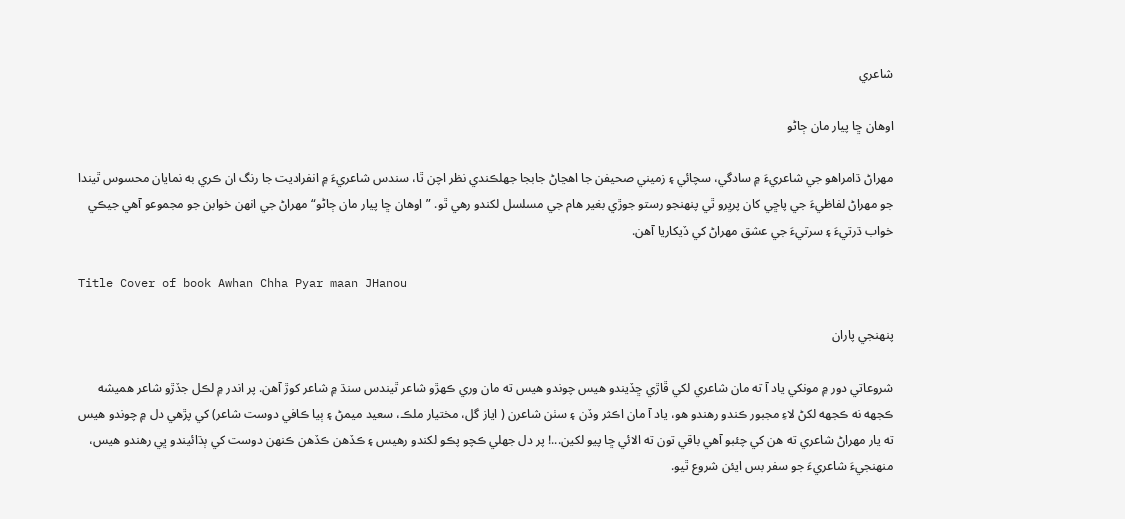شاعري

اوهان ڇا پيار مان ڄاڻو

مهراڻ ڌامراهو جي شاعريءَ ۾ سادگي، سچائي ۽ زميني صحيفن جا اهڃاڻ جابجا جهلڪندي نظر اچن ٿا، سندس شاعريءَ ۾ انفراديت جا رنگ ان ڪري به نمايان محسوس ٿيندا جو مهراڻ لفاظيءَ جي پاڇي کان پرڀرو ٿي پنهنجو رستو جوڙي بغير هام جي مسلسل لکندو رهي ٿو. ”اوهان ڇا پيار مان ڄاڻو“ مهراڻ جي انهن خوابن جو مجموعو آهي جيڪي خواب ڌرتيءَ ۽ سرتيءَ جي عشق مهراڻ کي ڏيکاريا آهن.

Title Cover of book Awhan Chha Pyar maan JHanou

پنهنجي پاران

شروعاتي دور ۾ مونکي ياد آ ته مان شاعري لکي ڦاڙي ڇڏيندو هيس چوندو هيس ته مان وري ڪهڙو شاعر ٿيندس سنڌ ۾ شاعر کوڙ آهن. پر اندر ۾ لڪل جڏڙو شاعر هميشه ڪجهه نه ڪجهه لکڻ لاءِ مجبور ڪندو رهندو هو، ياد آ مان اڪثر وڏن ۽ سٺن شاعرن ( اياز گل، مختيار ملڪ، سعيد ميمڻ ۽ ٻيا ڪافي دوست شاعر) کي پڙهي دل ۾ چوندو هيس ته يار مهراڻ شاعري ته هن کي چئبو آهي باقي تون ته الائي ڇا پيو لکين...! پر دل جهلي ڪچو پڪو لکندو رهيس ۽ ڪڏهن ڪڏهن ڪنهن دوست کي ٻڌائيندو ڀي رهندو هيس، منهنجيءَ شاعريءَ جو سفر بس ايئن شروع ٿيو.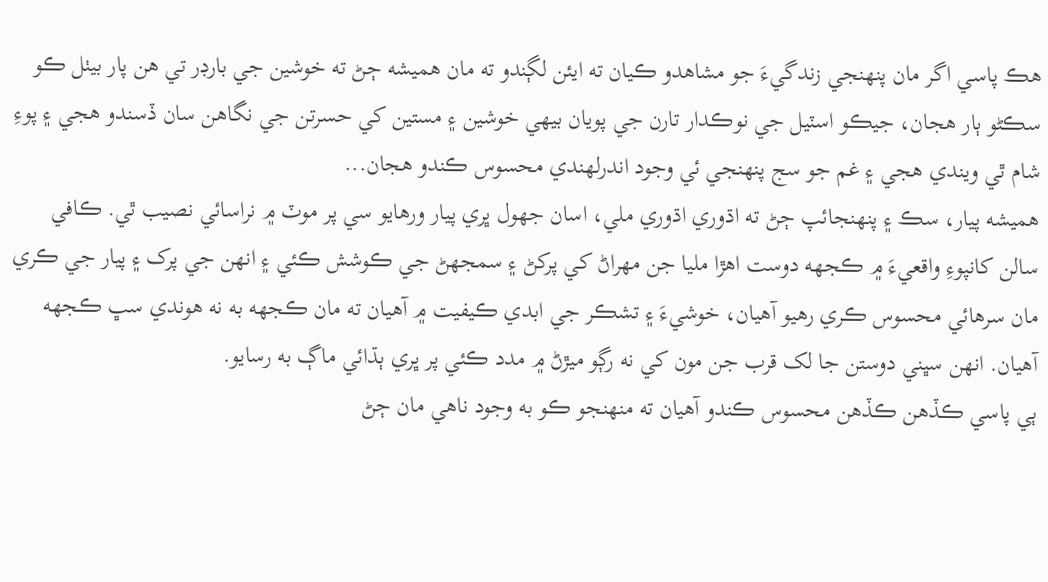هڪ پاسي اگر مان پنهنجي زندگيءَ جو مشاهدو ڪيان ته ايئن لڳندو ته مان هميشه ڄڻ ته خوشين جي بارڊر تي هن پار بيٺل ڪو سڪڻو ٻار هجان، جيڪو اسٽيل جي نوڪدار تارن جي پويان بيهي خوشين ۽ مستين کي حسرتن جي نگاهن سان ڏسندو هجي ۽ پوءِ شام ٿي ويندي هجي ۽ غم جو سج پنهنجي ئي وجود اندرلهندي محسوس ڪندو هجان...
هميشه پيار، سڪ ۽ پنهنجائپ ڄڻ ته اڌوري اڌوري ملي، اسان جهول ڀري پيار ورهايو سي پر موٽ ۾ نراسائي نصيب ٿي. ڪافي سالن کانپوءِ واقعيءَ ۾ ڪجهه دوست اهڙا مليا جن مهراڻ کي پرکڻ ۽ سمجهڻ جي ڪوشش ڪئي ۽ انهن جي پرک ۽ پيار جي ڪري مان سرهائي محسوس ڪري رهيو آهيان، خوشيءَ ۽ تشڪر جي ابدي ڪيفيت ۾ آهيان ته مان ڪجهه به نه هوندي سڀ ڪجهه آهيان. انهن سڀني دوستن جا لک قرب جن مون کي نه رڳو ميڙڻ ۾ مدد ڪئي پر ڀري ٻڌائي ماڳ به رسايو.
ٻي پاسي ڪڏهن ڪڏهن محسوس ڪندو آهيان ته منهنجو ڪو به وجود ناهي مان ڄڻ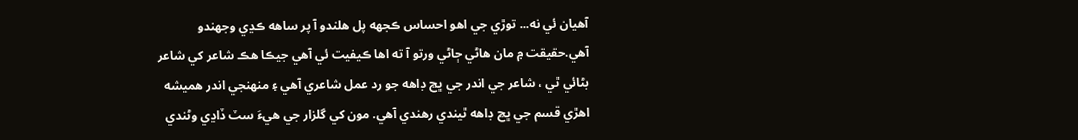آهيان ئي نه... توڙي جي اهو احساس ڪجهه پل هلندو آ پر ساهه ڪڍي وجهندو آهي.حقيقت ۾ مان هاڻي ڄاڻي ورتو آ ته اها ڪيفيت ئي آهي جيڪا هڪ شاعر کي شاعر بڻائي ٿي ، شاعر جي اندر جي ڀڃ ڊاهه جو رد عمل شاعري آهي ۽ منهنجي اندر هميشه اهڙي قسم جي ڀڃ ڊاهه ٿيندي رهندي آهي. مون کي گلزار جي هيءَ سٽ ڏاڍي وڻندي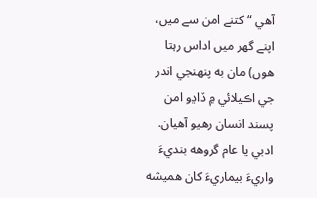آهي “ کتنے امن سے ميں، اپنے گھر میں اداس رہتا هوں) مان به پنهنجي اندر جي اڪيلائي ۾ ڏاڍو امن پسند انسان رهيو آهيان.
ادبي يا عام گروهه بنديءَ واريءَ بيماريءَ کان هميشه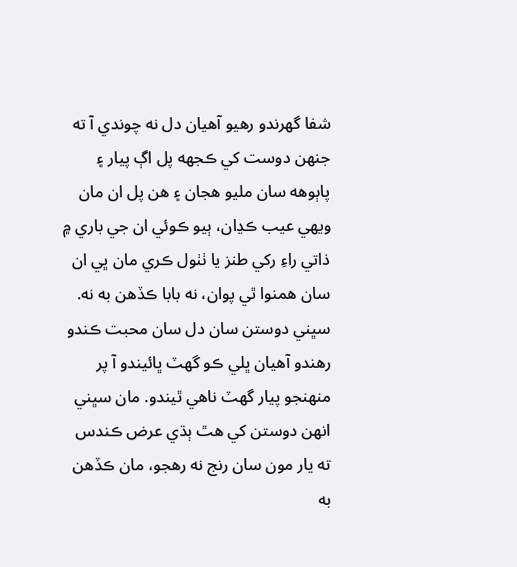شفا گهرندو رهيو آهيان دل نه چوندي آ ته جنهن دوست کي ڪجهه پل اڳ پيار ۽ پاٻوهه سان مليو هجان ۽ هن پل ان مان ويهي عيب ڪڍان، ٻيو ڪوئي ان جي باري ۾ ذاتي راءِ رکي طنز يا ٺٺول ڪري مان ڀي ان سان همنوا ٿي پوان، نه بابا ڪڏهن به نه.
سڀني دوستن سان دل سان محبت ڪندو رهندو آهيان ڀلي ڪو گهٽ ڀائيندو آ پر منهنجو پيار گهٽ ناهي ٿيندو. مان سڀني انهن دوستن کي هٿ ٻڌي عرض ڪندس ته يار مون سان رنج نه رهجو، مان ڪڏهن به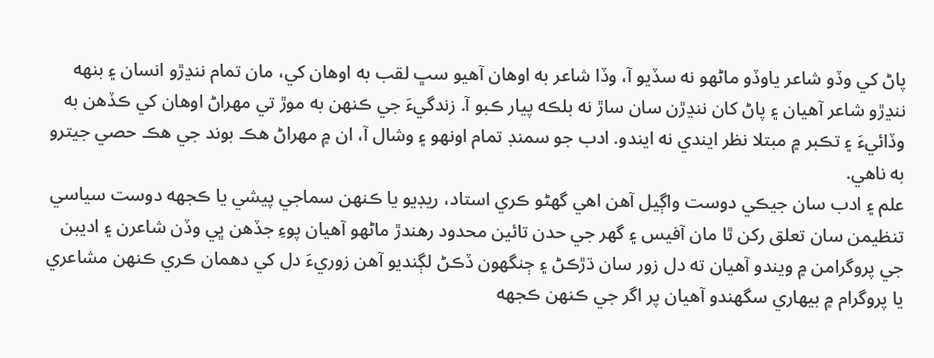پاڻ کي وڏو شاعر ياوڏو ماڻهو نه سڏيو آ، وڏا شاعر به اوهان آهيو سڀ لقب به اوهان کي، مان تمام ننڍڙو انسان ۽ بنهه ننڍڙو شاعر آهيان ۽ پاڻ کان ننڍڙن سان ساڙ نه بلڪه پيار ڪبو آ. زندگيءَ جي ڪنهن به موڙ تي مهراڻ اوهان کي ڪڏهن به وڏائيءَ ۽ تڪبر ۾ مبتلا نظر ايندي نه ايندو. ادب جو سمنڊ تمام اونهو ۽ وشال آ، ان ۾ مهراڻ هڪ بوند جي هڪ حصي جيترو به ناهي.
علم ۽ ادب سان جيڪي دوست واڳيل آهن اهي گهڻو ڪري استاد، ريڊيو يا ڪنهن سماجي پيشي يا ڪجهه دوست سياسي تنظيمن سان تعلق رکن ٿا مان آفيس ۽ گهر جي حدن تائين محدود رهندڙ ماڻهو آهيان پوءِ جڏهن ڀي وڏن شاعرن ۽ اديبن جي پروگرامن ۾ ويندو آهيان ته دل زور سان ڌڙڪڻ ۽ ڄنگهون ڏڪڻ لڳنديو آهن زوريءَ دل کي دهمان ڪري ڪنهن مشاعري يا پروگرام ۾ بيهاري سگهندو آهيان پر اگر جي ڪنهن ڪجهه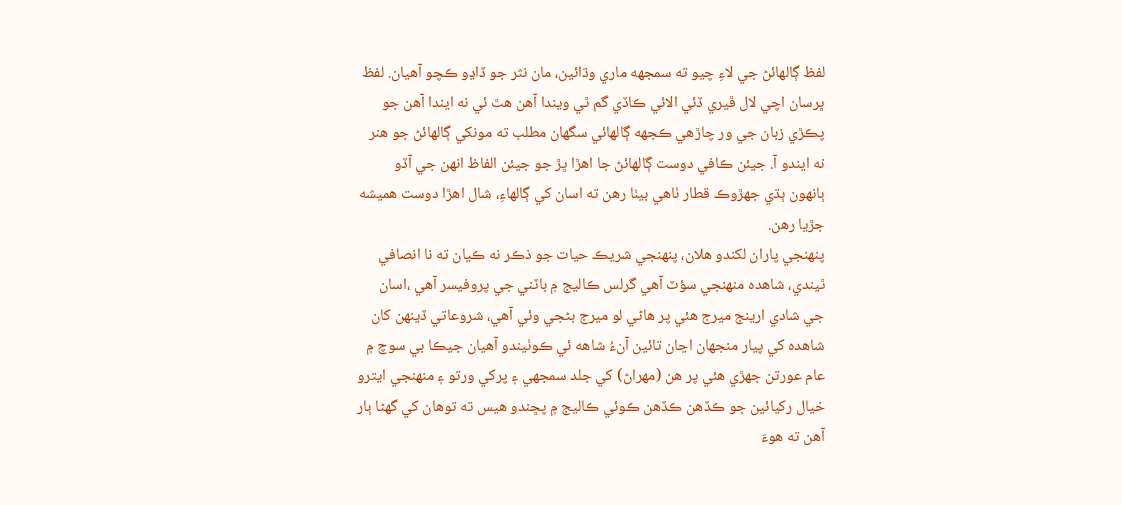لفظ ڳالهائڻ جي لاءِ چيو ته سمجهه ماري وڌائين، مان نثر جو ڏاڍو ڪچو آهيان. لفظ ڀرسان اچي لال ڦيري ڏئي الائي ڪاڏي گم ٿي ويندا آهن هٿ ئي نه ايندا آهن جو پڪڙي زبان جي ور چاڙهي ڪجهه ڳالهائي سگهان مطلب ته مونکي ڳالهائڻ جو هنر نه ايندو آ. جيئن ڪافي دوست ڳالهائڻ جا اهڙا ڀڙ جو جيئن الفاظ انهن جي آڏو ٻانهون ٻڌي جهڙوڪ قطار ٺاهي بيٺا رهن ته اسان کي ڳالهاءِ، شال اهڙا دوست هميشه جڙيا رهن.
پنهنجي پاران لکندو هلان، پنهنجي شريڪ حيات جو ذڪر نه ڪيان ته نا انصافي ٿيندي، شاهده منهنجي سؤٽ آهي گرلس ڪاليج ۾ باٽني جي پروفيسر آهي ،اسان جي شادي ارينج ميرج هئي پر هاڻي لو ميرج بڻجي وئي آهي، شروعاتي ڏينهن کان شاهده کي پيار منجهان اڃان تائين آنءُ شاهه ئي ڪوٺيندو آهيان جيڪا بي سوچ ۾ عام عورتن جهڙي هئي پر هن (مهراڻ) کي جلد سمجهي ۽ پرکي ورتو ۽ منهنجي ايترو خيال رکيائين جو ڪڏهن ڪڏهن ڪوئي ڪاليج ۾ پڇندو هيس ته توهان کي گهڻا ٻار آهن ته هوءَ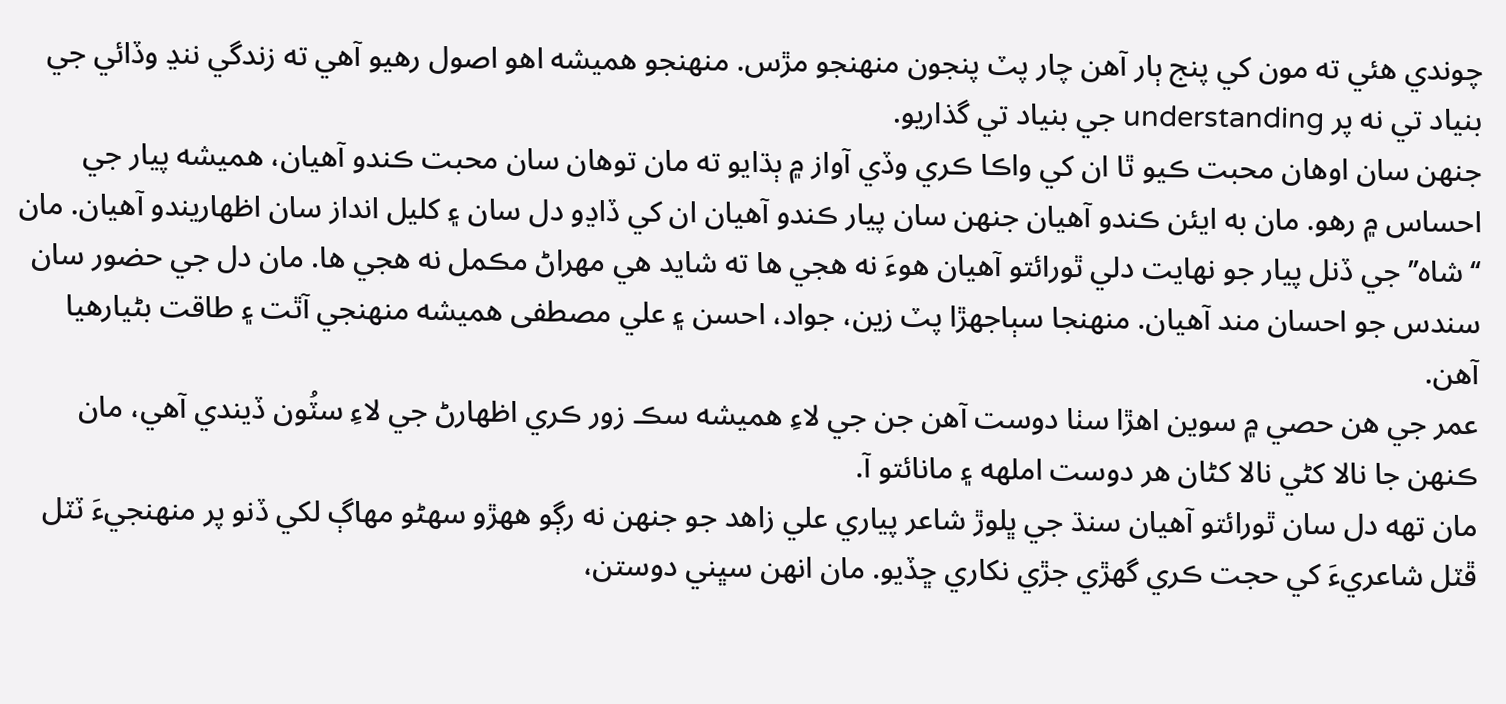چوندي هئي ته مون کي پنج ٻار آهن چار پٽ پنجون منهنجو مڙس. منهنجو هميشه اهو اصول رهيو آهي ته زندگي ننڍ وڏائي جي بنياد تي نه پر understanding جي بنياد تي گذاريو.
جنهن سان اوهان محبت ڪيو ٿا ان کي واڪا ڪري وڏي آواز ۾ ٻڌايو ته مان توهان سان محبت ڪندو آهيان، هميشه پيار جي احساس ۾ رهو. مان به ايئن ڪندو آهيان جنهن سان پيار ڪندو آهيان ان کي ڏاڍو دل سان ۽ کليل انداز سان اظهاريندو آهيان. مان ‘‘شاه’’ جي ڏنل پيار جو نهايت دلي ٿورائتو آهيان هوءَ نه هجي ها ته شايد هي مهراڻ مڪمل نه هجي ها. مان دل جي حضور سان سندس جو احسان مند آهيان. منهنجا سٻاجهڙا پٽ زين، جواد، احسن ۽ علي مصطفى هميشه منهنجي آٿت ۽ طاقت بڻيارهيا آهن.
عمر جي هن حصي ۾ سوين اهڙا سٺا دوست آهن جن جي لاءِ هميشه سڪ زور ڪري اظهارڻ جي لاءِ سٽُون ڏيندي آهي، مان ڪنهن جا نالا کڻي نالا کڻان هر دوست املهه ۽ مانائتو آ.
مان تهه دل سان ٿورائتو آهيان سنڌ جي ڀلوڙ شاعر پياري علي زاهد جو جنهن نه رڳو ههڙو سهڻو مهاڳ لکي ڏنو پر منهنجيءَ ٽٽل ڦٽل شاعريءَ کي حجت ڪري گهڙي جڙي نکاري ڇڏيو. مان انهن سڀني دوستن،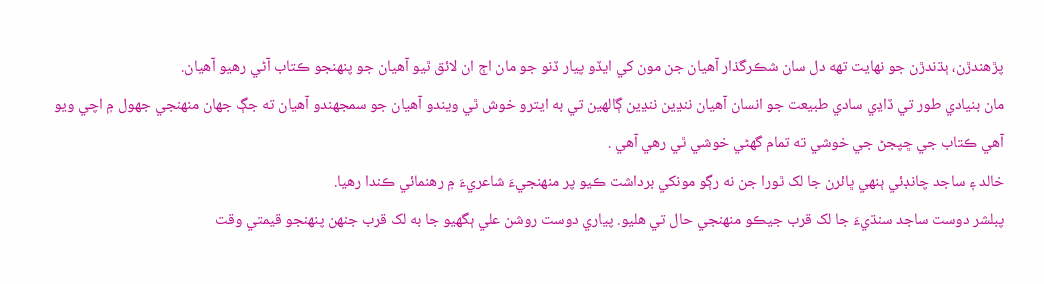پڙهندڙن، ٻڌندڙن جو نهايت تهه دل سان شڪرگذار آهيان جن مون کي ايڏو پيار ڏنو جو مان اڄ ان لائق ٿيو آهيان جو پنهنجو ڪتاب آڻي رهيو آهيان.
مان بنيادي طور تي ڏاڍي سادي طبيعت جو انسان آهيان ننڍين ننڍين ڳالهين تي به ايترو خوش ٿي ويندو آهيان جو سمجهندو آهيان ته جڳ جهان منهنجي جهول ۾ اچي ويو آهي ڪتاب جي ڇپجڻ جي خوشي ته تمام گهڻي خوشي ٿي رهي آهي .
خالد ۽ ساجد چانڊئي ٻنهي ڀائرن جا لک ٿورا جن نه رڳو مونکي برداشت ڪيو پر منهنجيءَ شاعريءَ ۾ رهنمائي ڪندا رهيا.
پبلشر دوست ساجد سنڌيءَ جا لک قرب جيڪو منهنجي حال تي هليو. پياري دوست روشن علي ٻگهيو جا به لک قرب جنهن پنهنجو قيمتي وقت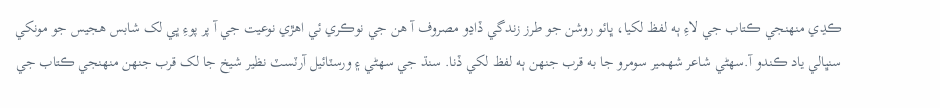ڪڍي منهنجي ڪتاب جي لاءِ ٻه لفظ لکيا، ڀائو روشن جو طرز زندگي ڏاڍو مصروف آ هن جي نوڪري ئي اهڙي نوعيت جي آ پر پوءِ ڀي لک شابس هجيس جو مونکي سنڀالي ياد ڪندو آ.سهڻي شاعر شهمير سومرو جا به قرب جنهن ٻه لفظ لکي ڏنا. سنڌ جي سهڻي ۽ ورسٽائيل آرٽسٽ نظير شيخ جا لک قرب جنهن منهنجي ڪتاب جي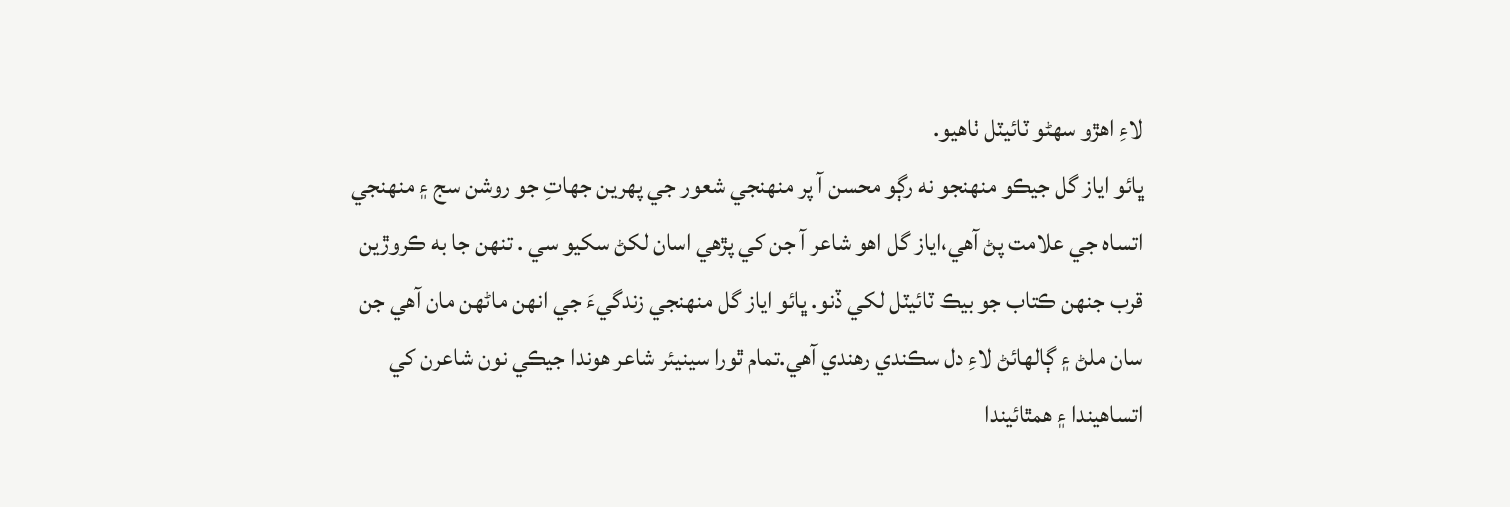لاءِ اهڙو سهڻو ٽائيٽل ٺاهيو.
ڀائو اياز گل جيڪو منهنجو نه رڳو محسن آ پر منهنجي شعور جي پهرين جهاتِ جو روشن سج ۽ منهنجي اتساه جي علامت پڻ آهي،اياز گل اهو شاعر آ جن کي پڙهي اسان لکڻ سکيو سي . تنهن جا به ڪروڙين قرب جنهن ڪتاب جو بيڪ ٽائيٽل لکي ڏنو. ڀائو اياز گل منهنجي زندگيءَ جي انهن ماڻهن مان آهي جن سان ملڻ ۽ ڳالهائڻ لاءِ دل سڪندي رهندي آهي.تمام ٿورا سينيئر شاعر هوندا جيڪي نون شاعرن کي اتساهيندا ۽ همٿائيندا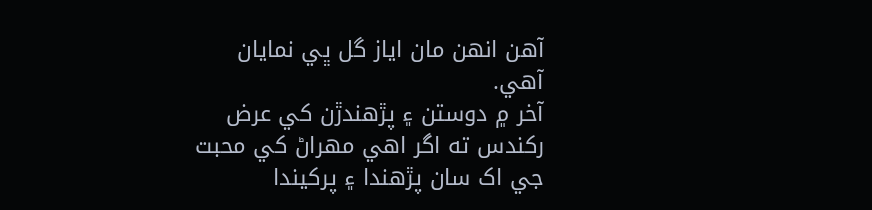آهن انهن مان اياز گل ڀي نمايان آهي.
آخر ۾ دوستن ۽ پڙهندڙن کي عرض رکندس ته اگر اهي مهراڻ کي محبت جي اک سان پڙهندا ۽ پرکيندا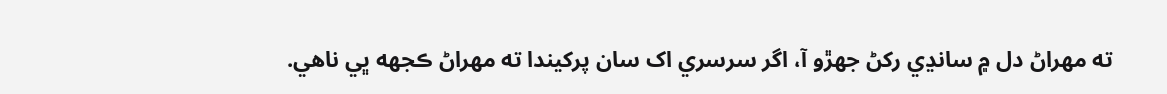ته مهراڻ دل ۾ سانڍي رکڻ جهڙو آ، اگر سرسري اک سان پرکيندا ته مهراڻ ڪجهه ڀي ناهي.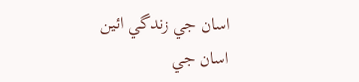اسان جي زندگي ائين اسان جي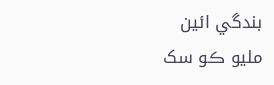بندگي ائين
مليو ڪو سک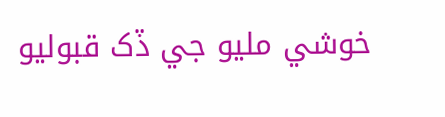خوشي مليو جي ڏک قبوليو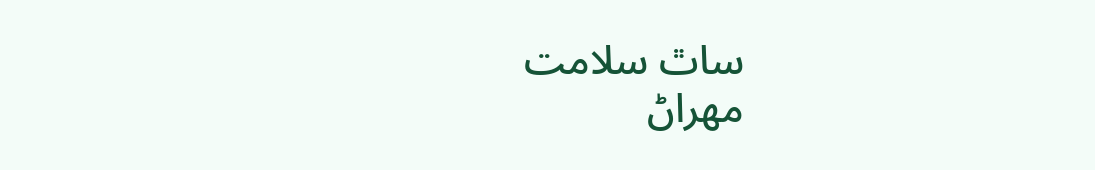ساٿ سلامت
مهراڻ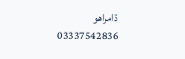ڌامراهو
03337542836